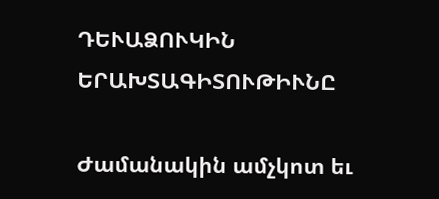ԴԵՒԱՁՈՒԿԻՆ ԵՐԱԽՏԱԳԻՏՈՒԹԻՒՆԸ

Ժամանակին ամչկոտ եւ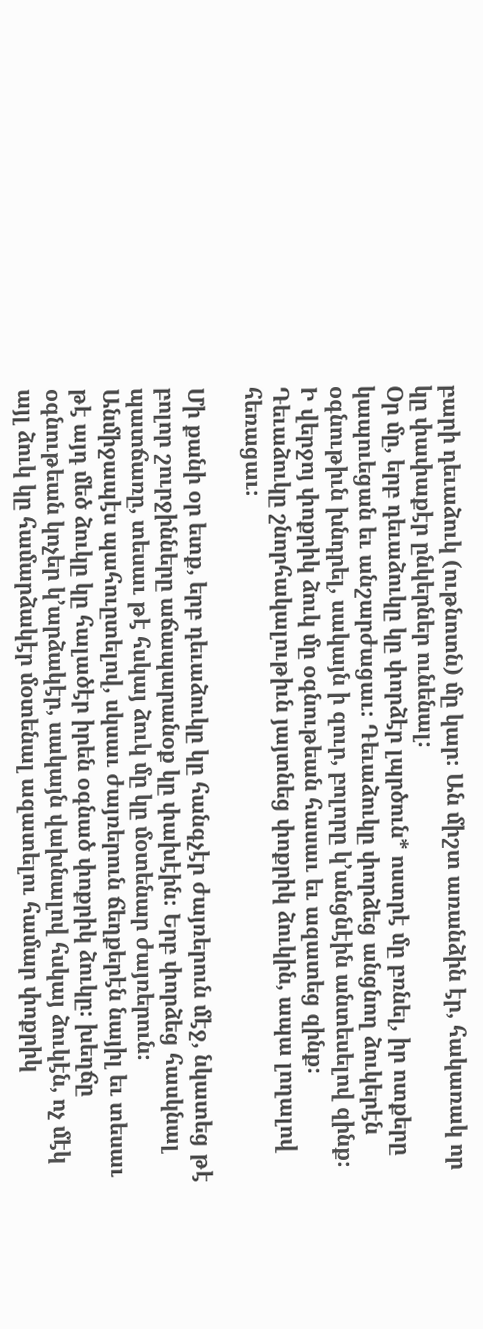բարի դեւաձուկ (ութնոտն) մը կար։ Ան միշտ առանձին էր, հակառակ որ կը փափաքէր ընկերներ ունենալ։
Օր մը, երբ դեւաձուկը կը փորձէր լպրծուն* ոստրէ մը բռնել, իր ոտքերը կապուեցան եւ անշարժացաւ։ Դեւաձուկը փորձեց անցնող ձուկերէն օգնութիւն խնդրել, սակայն ի զուր, բոլորը կ’անցնէին անտեսելով զինք։ Ի վերջոյ փոքրիկ ձուկ մը օգնութեան հասաւ եւ ազատեց զինք։ Դեւաձուկը շնորհակալութիւն յայտնեց փոքրիկ ձուկին, ապա լողալով հեռացաւ։

Մի քանի օր ետք, երբ դեւաձուկը կը հանգչէր ժայռերուն մէջ, նկատեց թէ բոլոր շուրջինները աճապարանօք կը փախէին։ Երբ փորձեց հասկնալ պատճառը, տեսաւ թէ հսկայ ձուկ մը կը մօտենար ժայռերուն։ Անմիջապէս պահուըտելով, սկսաւ ժայռերուն ճեղքերէն նայիլ եւ տեսաւ թէ այդ մեծ ձուկը կը հալածէր իրեն օգնած փոքրիկ ձուկը։ խեղճը օգնութեան կոչեր կ’արձակէր, սակայն վախնալով հսկայ ձուկէն, ոչ մէկ այլ ձուկ կը համարձակէր մօտենալ ազատելու համար փոքրիկ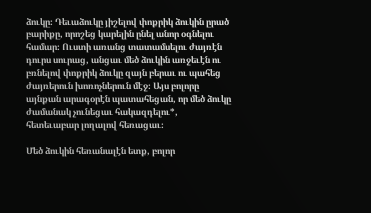ձուկը։ Դեւաձուկը յիշելով փոքրիկ ձուկին ըրած բարիքը, որոշեց կարելին ընել անոր օգնելու համար։ Ուստի առանց տատամսելու ժայռէն դուրս սուրաց, անցաւ մեծ ձուկին առջեւէն ու բռնելով փոքրիկ ձուկը զայն բերաւ ու պահեց ժայռերուն խոռոչներուն մէջ։ Այս բոլորը այնքան արագօրէն պատահեցան, որ մեծ ձուկը ժամանակ չունեցաւ հակազդելու*, հետեւաբար լողալով հեռացաւ։

Մեծ ձուկին հեռանալէն ետք, բոլոր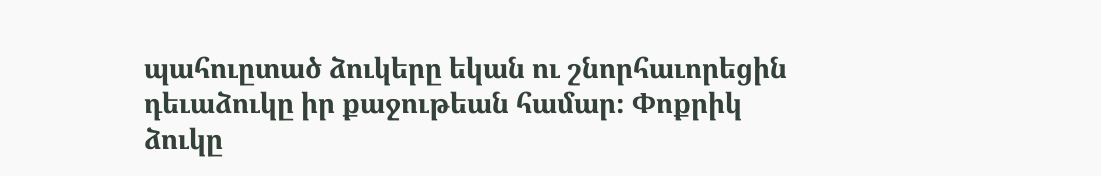պահուըտած ձուկերը եկան ու շնորհաւորեցին դեւաձուկը իր քաջութեան համար։ Փոքրիկ ձուկը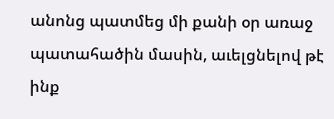անոնց պատմեց մի քանի օր առաջ պատահածին մասին, աւելցնելով թէ ինք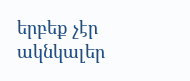երբեք չէր ակնկալեր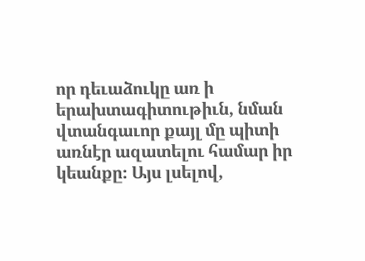որ դեւաձուկը առ ի երախտագիտութիւն, նման վտանգաւոր քայլ մը պիտի առնէր ազատելու համար իր կեանքը։ Այս լսելով,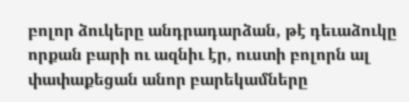բոլոր ձուկերը անդրադարձան, թէ դեւաձուկը որքան բարի ու ազնիւ էր, ուստի բոլորն ալ փափաքեցան անոր բարեկամները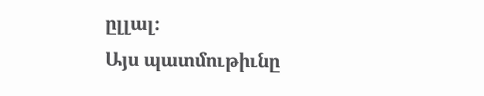ըլլալ։
Այս պատմութիւնը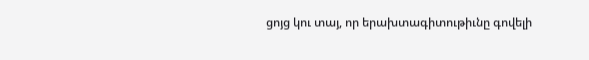ցոյց կու տայ, որ երախտագիտութիւնը գովելի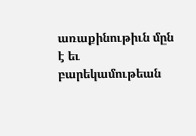առաքինութիւն մըն է եւ բարեկամութեան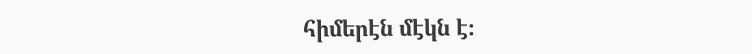հիմերէն մէկն է։